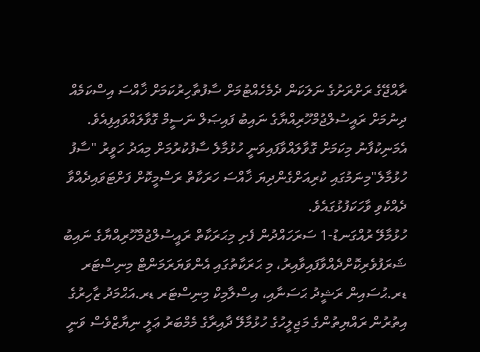ރާއްޖޭގެ ރަށްރަށުގެ ނަލަކަން ދެމެހެއްޓުމަށް ސާފުތާހިރުކަމަށް ޚާއްސަ އިސްކަމެއް ދިނުމަށް ރައީސުލްޖުމްހޫރިއްޔާގެ ނައިބު ފައިޞަލް ނަސީމް ގޮވާލައްވައިފިއެވެ.
އެމަނިކުފާނު މިކަމަށް ގޮވާލައްވާފައިވަނީ ހުޅުމާލެ ސާފުކުރުމަށް މިއަދު ހަވީރު "ސާފު ހުޅުމާލެ"މިނަމުގައި ކުރިއަށްގެންދިޔަ ޚާއްސަ ހަރަކާތް ރަސްމީކޮށް ފަށްޓަވައިދެއްވާ ދެއްކެވި ވާހަކަފުޅުގައެވެ.
ހުޅުމާލޭ ރުއްގަނޑު-1 ސަރަހައްދުން ފެށި މިޙަރަކާތް ރައީސުލްޖުމްހޫރިއްޔާގެ ނައިބު ޝަރަފުވެރިކޮށްދެއްވާފައިވާއިރު، މި ޙަރަކާތުގައި އެންވަޔަރަމަންޓް މިނިސްޓަރ ޑރ.ޙުސައިން ރަޝީދު ޙަސަނާއި، އިސްލާމިކް މިނިސްޓަރ ޑރ.އަޙްމަދު ޒާހިރުގެ އިތުރުން ރައްޔިތުންގެ މަޖިލީހުގެ ހުޅުމާލޭ ދާއިރާގެ މެމްބަރު ޢަލީ ނިޔާޒްވެސް ވަނީ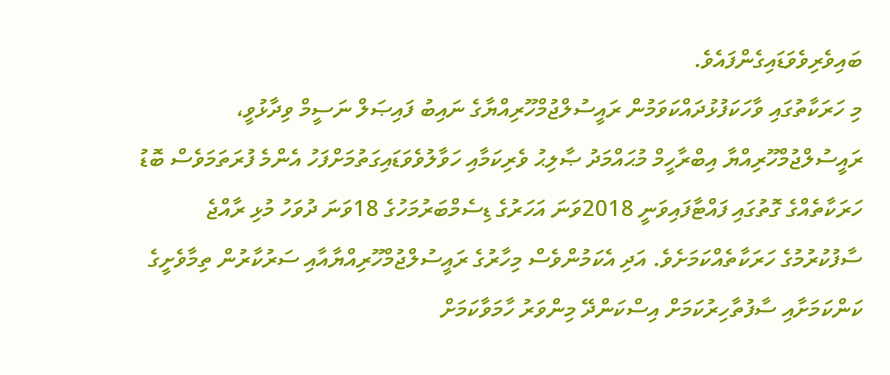ބައިވެރިވެވަޑައިގެންފައެވެ.
މި ހަރަކާތުގައި ވާހަކަފުޅުދައްކަވަމުން ރައީސުލްޖުމްހޫރިއްޔާގެ ނައިބު ފައިޞަލް ނަސީމް ވިދާޅުވީ، ރައީސުލްޖުމްހޫރިއްޔާ އިބްރާހީމް މުޙައްމަދު ޞާލިޙު ވެރިކަމާއި ހަވާލުވެވަޑައިގަތުމަށްފަހު އެންމެ ފުރަތަމަވެސް ބޮޑު ހަރަކާތެއްގެ ގޮތުގައި ފައްޓާފައިވަނީ 2018ވަނަ އަހަރުގެ ޑިސެމްބަރުމަހުގެ 18ވަނަ ދުވަހު މުޅި ރާއްޖެ ސާފުކުރުމުގެ ހަރަކާތެއްކަމަށެވެ. އަދި އެކަމުންވެސް މިހާރުގެ ރައީސުލްޖުމްހޫރިއްޔާއާއި ސަރުކާރުން ތިމާވެށީގެ ކަންކަމަށާއި ސާފުތާހިރުކަމަށް އިސްކަންދޭ މިންވަރު ހާމަވާކަމަށް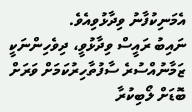އެމަނިކުފާނު ވިދާޅުވިއެވެ.
ނައިބު ރައީސް ވިދާޅުވީ، ދިވެހިންނަކީ ޒަމާނުއްސުރެ ސާފުތާހިރުކަމަށް ވަރަށް ބޮޑަށް ލޯބިކުރާ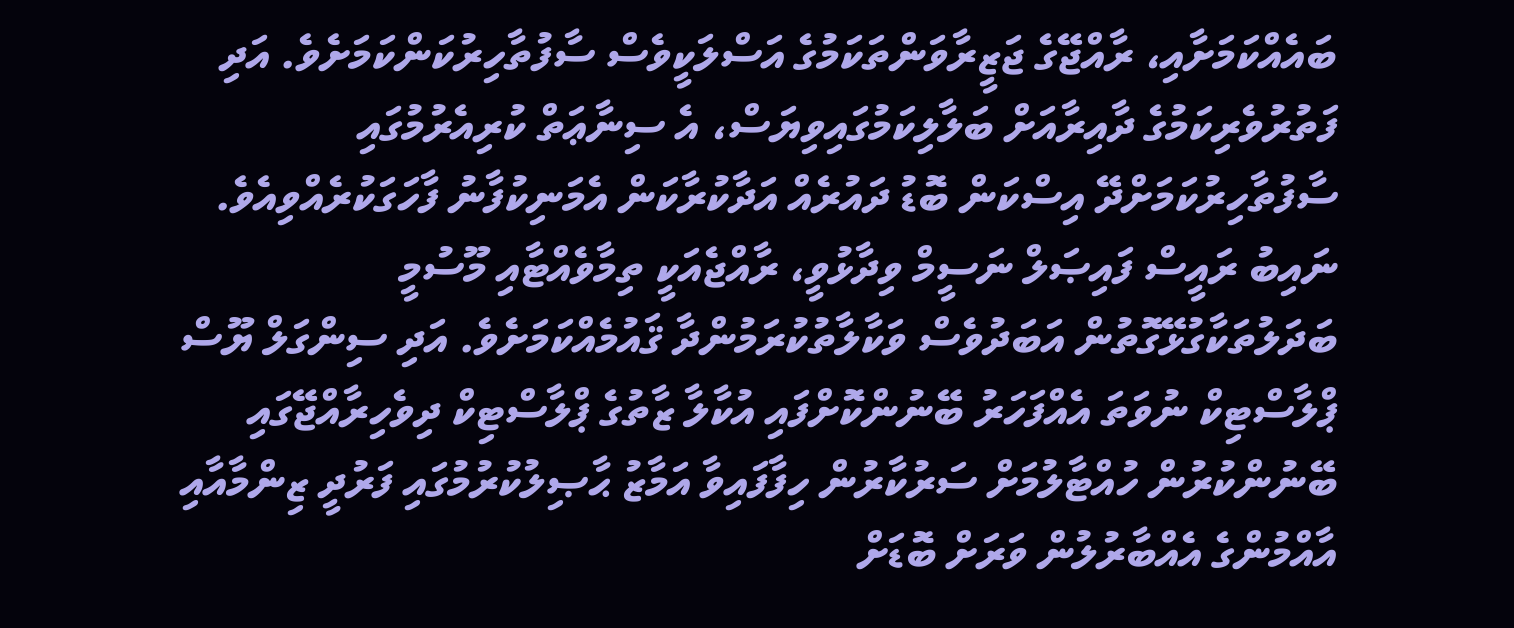ބައެއްކަމަށާއި، ރާއްޖޭގެ ޖަޒީރާވަންތަކަމުގެ އަސްލަކީވެސް ސާފުތާހިރުކަންކަމަށެވެ. އަދި ފަތުރުވެރިކަމުގެ ދާއިރާއަށް ބަލާލިކަމުގައިވިޔަސް، އެ ސިނާޢަތް ކުރިއެރުމުގައި ސާފުތާހިރުކަމަށްދޭ އިސްކަން ބޮޑު ދައުރެއް އަދާކުރާކަން އެމަނިކުފާނު ފާހަގަކުރެއްވިއެވެ.
ނައިބު ރައީސް ފައިޞަލް ނަސީމް ވިދާޅުވީ، ރާއްޖެއަކީ ތިމާވެއްޓާއި މޫސުމީ ބަދަލުތަކާގުޅޭގޮތުން އަބަދުވެސް ވަކާލާތުކުރަމުންދާ ޤައުމެއްކަމަށެވެ. އަދި ސިންގަލް ޔޫސް ޕްލާސްޓިކް ނުވަތަ އެއްފަހަރު ބޭނުންކޮށްފައި އުކާލާ ޒާތުގެ ޕްލާސްޓިކް ދިވެހިރާއްޖޭގައި ބޭނުންކުރުން ހުއްޓާލުމަށް ސަރުކާރުން ހިފާފައިވާ އަމާޒު ޙާޞިލުކުރުމުގައި ފަރުދީ ޒިންމާއާއި އާއްމުންގެ އެއްބާރުލުން ވަރަށް ބޮޑަށް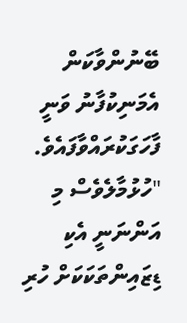ބޭނުންވާކަން އެމަނިކުފާނު ވަނީ ފާހަގަކުރައްވާފައެވެ.
"ހުޅުމާލެވެސް މި އަންނަނީ އެކި ޑިޒައިންތަކަކަށް ހުރި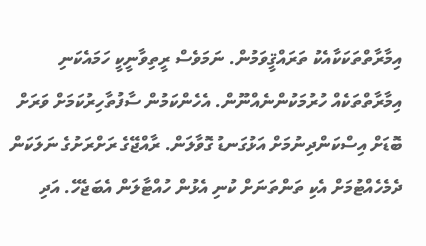އިމާރާތްތަކަކާއެކު ތަރައްޤީވަމުން. ނަމަވެސް ރީތިވާނީކީ ހަމައެކަނި އިމާރާތްތަކެއް ހުރުމަކުންނެއްނޫން. އެހެންކަމުން ސާފުތާހިރުކަމަށް ވަރަށް ބޮޑަށް އިސްކަންދިނުމަށް އަޅުގަނޑު ގޮވާލަން. ރާއްޖޭގެ ރަށްރަށުގެ ނަލަކަން ދެމެހެއްޓުމަށް އެކި ތަންތަނަށް ކުނި އެޅުން ހުއްޓާލަން އެބަޖެހޭ. އަދި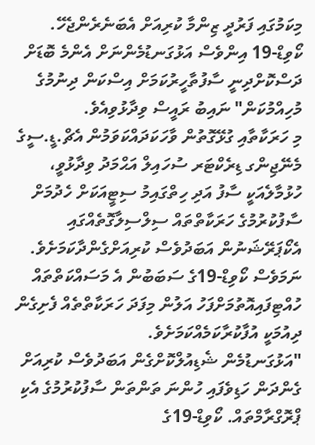މިކަމުގައި ފަރުދީ ޒިންމާ ކުރިއަށް އެބަނެރެންޖެހޭ. ކޯވިޑް-19 އިންވެސް އަޅުގަނޑުމެންނަށް އެންމެ ބޮޑަށް ދަސްކޮށްދިނީ ސާފުތާހީރުކަމަށް އިސްކަން ދިނުމުގެ މުހިއްމުކަން" ނައިބު ރައީސް ވިދާޅުވިއެވެ.
މި ހަރަކާތާއި ގުޅޭގޮތުން ވާހަކަދައްކަވަމުން އެޗް.ޑީ.ސީގެ މެނޭޖިންގ ޑިރެކްޓަރ ސުހައިލް އަޙްމަދު ވިދާޅުވީ، ހުޅުމާލެއަކީ ސާފު އަދި ހިތްގައިމު ސިޓީއަކަށް ހެދުމަށް ސާފުކުރުމުގެ ހަރަކާތްތައް ސިލްސިލާގޮތެއްގައި އެކޯޕަރޭޝަނުން އަބަދުވެސް ކުރިއަށްގެންދާކަމަށެވެ. ނަމަވެސް ކޯވިޑް-19ގެ ސަބަބުން އެ މަސައްކަތްތައް ހުއްޓިފައިއޮތުމަށްފަހު އަލުން މިފަދަ ހަރަކާތްތެއް ފެށިގެން ދިއުމަކީ އުފާކުރާކަމެއްކަމަށެވެ.
"އަޅުގަނޑުމެން ޝެޑިއުލްކޮށްގެން އަބަދުވެސް ކުރިއަށް ގެންދަން ހަޑިވެފައި ހުންނަ ތަންތަން ސާފުކުރުމުގެ އެކި ޕްރޮގްރާމްތައް. ކޯވިޑް-19ގެ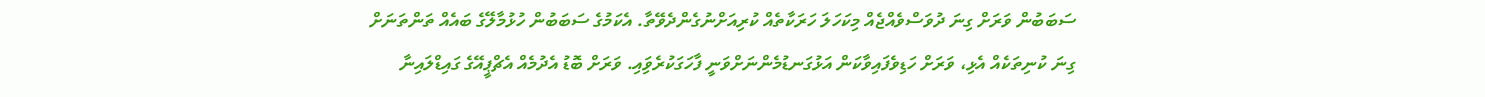ސަބަބުން ވަރަށް ގިނަ ދުވަސްވެއްޖެއް މިކަހަލަ ހަރަކާތެއް ކުރިއަށްނުގެންދެވޭތާ. އެކަމުގެ ސަބަބުން ހުޅުމާލޭގެ ބައެއް ތަންތަނަށް ގިނަ ކުނިތަކެއް އެޅި، ވަރަށް ހަޑިވެފައިވާކަން އަޅުގަނޑުމެންނަށްވަނީ ފާހަގަކުރެވިައި. ވަރަށް ބޮޑު އެދުމެއް އެޗްޕީއޭގެ ގައިޑްލައިނާ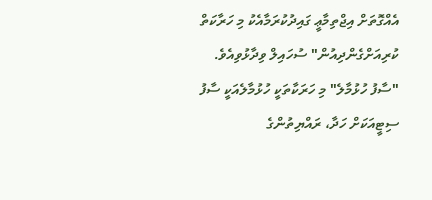އެއްގޮތަށް އިޖްތިމާޢީ ގައިދުކުރަމާއެކު މި ހަރާކަތް ކުރިއަށްގެންދިއުން" ސުހައިލް ވިދާޅުވިއެވެ.
"ސާފު ހުޅުމާލެ" މި ހަރަކާތަކީ ހުޅުމާލެއަކީ ސާފު ސިޓީއަކަށް ހަދާ، ރައްޔިތުންގެ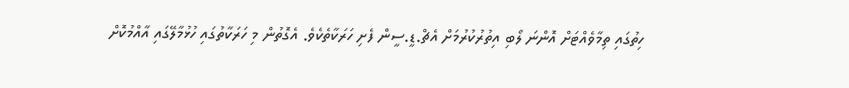ހިތުގައި ތިމާވެއްޓަށް އޮންނަ ލޯބި އިތުރުކުރުމަށް އެޗް.ޑީ.ސީން ފެށި ހަރަކާތެކެވެ. އެގޮތުން މި ހަރަކާތުގައި ހުޅުމާލޭގައި އާއްމުކޮށް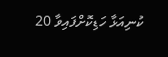ކުނިއަޅާ ހަޑިކޮށްފައިވާ 20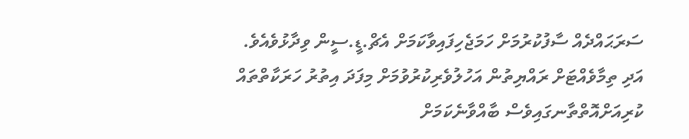ސަރަޙައްދެއް ސާފުކުރުމަށް ހަމަޖެހިފައިވާކަމަށް އެޗް.ޑީ.ސީން ވިދާޅުވެއެވެ. އަދި ތިމާވެއްޓަށް ރައްޔިތުން އަހުލުވެރިކުރުވުމަށް މިފަދަ އިތުރު ހަރަކާތްތައް ކުރިއަށްއޮތްތާނގައިވެސް ބާއްވާނެކަމަށް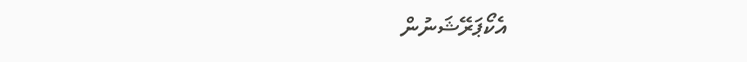އެކޯޕަރޭޝަނުން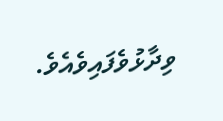ވިދާޅުވެފައިވެއެވެ.